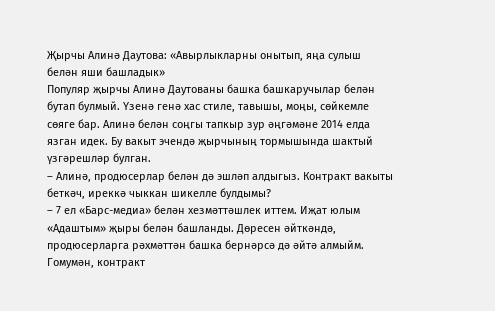Җырчы Алинә Даутова: «Авырлыкларны онытып, яңа сулыш белән яши башладык»
Популяр җырчы Алинә Даутованы башка башкаручылар белән бутап булмый. Үзенә генә хас стиле, тавышы, моңы, сөйкемле сөяге бар. Алинә белән соңгы тапкыр зур әңгәмәне 2014 елда язган идек. Бу вакыт эчендә җырчының тормышында шактый үзгәрешләр булган.
– Алинә, продюсерлар белән дә эшләп алдыгыз. Контракт вакыты беткәч, иреккә чыккан шикелле булдымы?
– 7 ел «Барс-медиа» белән хезмәттәшлек иттем. Иҗат юлым «Адаштым» җыры белән башланды. Дөресен әйткәндә, продюсерларга рәхмәттән башка бернәрсә дә әйтә алмыйм. Гомумән, контракт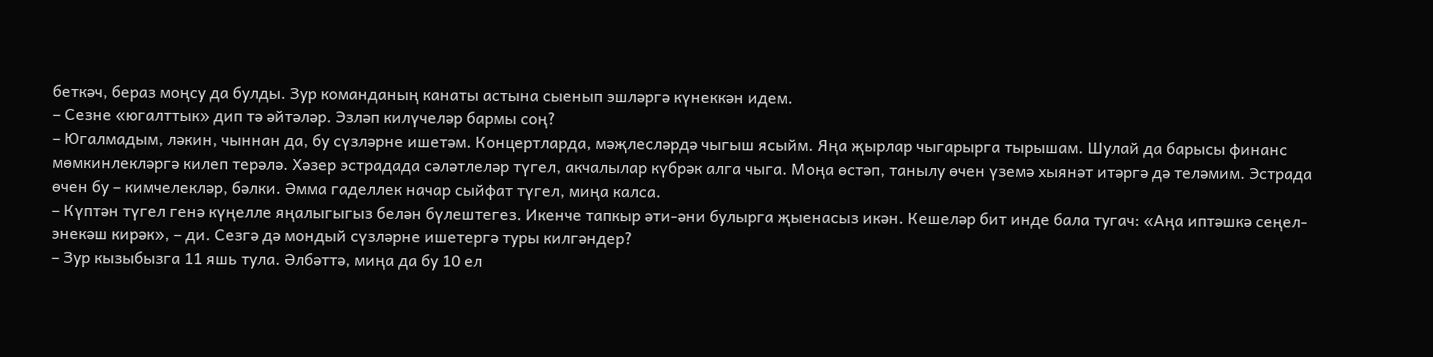беткәч, бераз моңсу да булды. Зур команданың канаты астына сыенып эшләргә күнеккән идем.
– Сезне «югалттык» дип тә әйтәләр. Эзләп килүчеләр бармы соң?
– Югалмадым, ләкин, чыннан да, бу сүзләрне ишетәм. Концертларда, мәҗлесләрдә чыгыш ясыйм. Яңа җырлар чыгарырга тырышам. Шулай да барысы финанс мөмкинлекләргә килеп терәлә. Хәзер эстрадада сәләтлеләр түгел, акчалылар күбрәк алга чыга. Моңа өстәп, танылу өчен үземә хыянәт итәргә дә теләмим. Эстрада өчен бу – кимчелекләр, бәлки. Әмма гаделлек начар сыйфат түгел, миңа калса.
– Күптән түгел генә күңелле яңалыгыгыз белән бүлештегез. Икенче тапкыр әти-әни булырга җыенасыз икән. Кешеләр бит инде бала тугач: «Аңа иптәшкә сеңел-энекәш кирәк», – ди. Сезгә дә мондый сүзләрне ишетергә туры килгәндер?
– Зур кызыбызга 11 яшь тула. Әлбәттә, миңа да бу 10 ел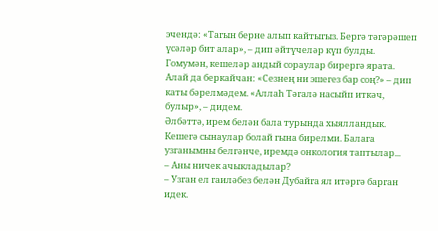эчендә: «Тагын берне алып кайтыгыз. Бергә тәгәрәшеп үсәләр бит алар», – дип әйтүчеләр күп булды. Гомумән, кешеләр андый сораулар бирергә ярата. Алай да беркайчан: «Сезнең ни эшегез бар соң?» – дип каты бәрелмәдем. «Аллаһ Тәгалә насыйп иткәч, булыр», – дидем.
Әлбәттә, ирем белән бала турында хыялландык. Кешегә сынаулар болай гына бирелми. Балага узганымны белгәнче, иремдә онкология таптылар...
– Аны ничек ачыкладылар?
– Узган ел гаиләбез белән Дубайга ял итәргә барган идек.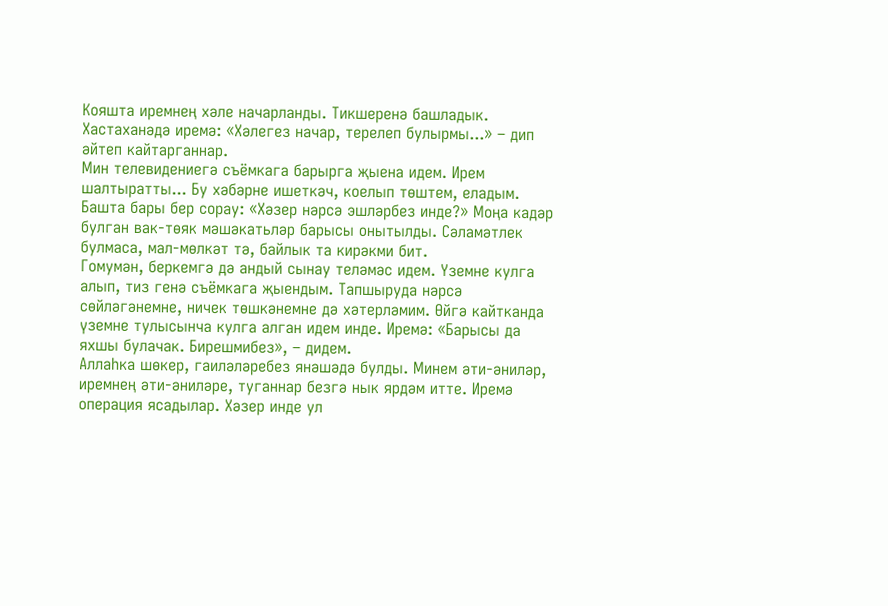Кояшта иремнең хәле начарланды. Тикшеренә башладык. Хастаханәдә иремә: «Хәлегез начар, терелеп булырмы...» – дип әйтеп кайтарганнар.
Мин телевидениегә съёмкага барырга җыена идем. Ирем шалтыратты... Бу хәбәрне ишеткәч, коелып төштем, еладым. Башта бары бер сорау: «Хәзер нәрсә эшләрбез инде?» Моңа кадәр булган вак-төяк мәшәкатьләр барысы онытылды. Сәламәтлек булмаса, мал-мөлкәт тә, байлык та кирәкми бит.
Гомумән, беркемгә дә андый сынау теләмәс идем. Үземне кулга алып, тиз генә съёмкага җыендым. Тапшыруда нәрсә сөйләгәнемне, ничек төшкәнемне дә хәтерләмим. Өйгә кайтканда үземне тулысынча кулга алган идем инде. Иремә: «Барысы да яхшы булачак. Бирешмибез», – дидем.
Аллаһка шөкер, гаиләләребез янәшәдә булды. Минем әти-әниләр, иремнең әти-әниләре, туганнар безгә нык ярдәм итте. Иремә операция ясадылар. Хәзер инде ул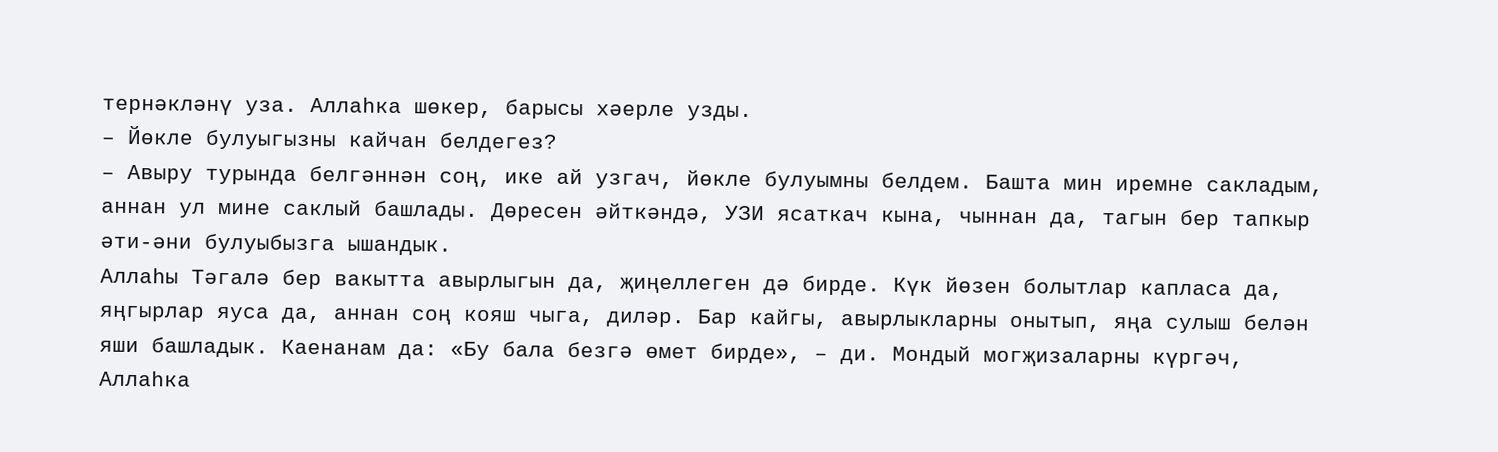тернәкләнү уза. Аллаһка шөкер, барысы хәерле узды.
– Йөкле булуыгызны кайчан белдегез?
– Авыру турында белгәннән соң, ике ай узгач, йөкле булуымны белдем. Башта мин иремне сакладым, аннан ул мине саклый башлады. Дөресен әйткәндә, УЗИ ясаткач кына, чыннан да, тагын бер тапкыр әти-әни булуыбызга ышандык.
Аллаһы Тәгалә бер вакытта авырлыгын да, җиңеллеген дә бирде. Күк йөзен болытлар капласа да, яңгырлар яуса да, аннан соң кояш чыга, диләр. Бар кайгы, авырлыкларны онытып, яңа сулыш белән яши башладык. Каенанам да: «Бу бала безгә өмет бирде», – ди. Мондый могҗизаларны күргәч, Аллаһка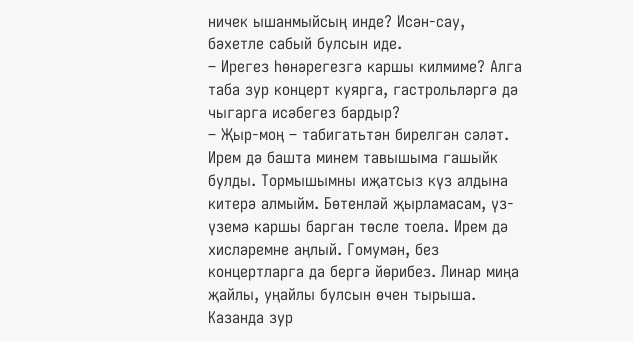ничек ышанмыйсың инде? Исән-сау, бәхетле сабый булсын иде.
– Ирегез һөнәрегезгә каршы килмиме? Алга таба зур концерт куярга, гастрольләргә дә чыгарга исәбегез бардыр?
– Җыр-моң – табигатьтән бирелгән сәләт. Ирем дә башта минем тавышыма гашыйк булды. Тормышымны иҗатсыз күз алдына китерә алмыйм. Бөтенләй җырламасам, үз-үземә каршы барган төсле тоела. Ирем дә хисләремне аңлый. Гомумән, без концертларга да бергә йөрибез. Линар миңа җайлы, уңайлы булсын өчен тырыша.
Казанда зур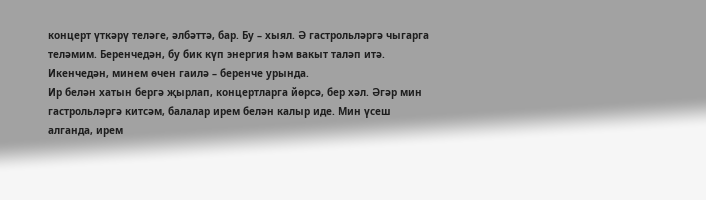концерт үткәрү теләге, әлбәттә, бар. Бу – хыял. Ә гастрольләргә чыгарга теләмим. Беренчедән, бу бик күп энергия һәм вакыт таләп итә. Икенчедән, минем өчен гаилә – беренче урында.
Ир белән хатын бергә җырлап, концертларга йөрсә, бер хәл. Әгәр мин гастрольләргә китсәм, балалар ирем белән калыр иде. Мин үсеш алганда, ирем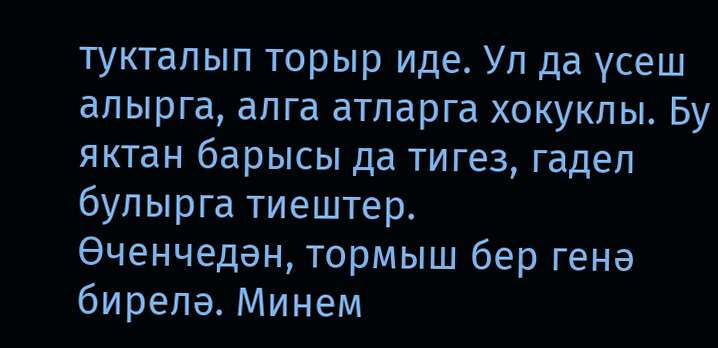тукталып торыр иде. Ул да үсеш алырга, алга атларга хокуклы. Бу яктан барысы да тигез, гадел булырга тиештер.
Өченчедән, тормыш бер генә бирелә. Минем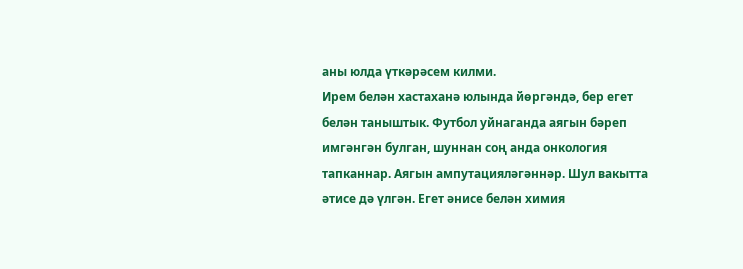аны юлда үткәрәсем килми.
Ирем белән хастаханә юлында йөргәндә, бер егет белән таныштык. Футбол уйнаганда аягын бәреп имгәнгән булган, шуннан соң анда онкология тапканнар. Аягын ампутацияләгәннәр. Шул вакытта әтисе дә үлгән. Егет әнисе белән химия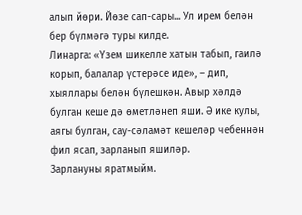алып йөри. Йөзе сап-сары... Ул ирем белән бер бүлмәгә туры килде.
Линарга: «Үзем шикелле хатын табып, гаилә корып, балалар үстерәсе иде», – дип, хыяллары белән бүлешкән. Авыр хәлдә булган кеше дә өметләнеп яши. Ә ике кулы, аягы булган, сау-сәламәт кешеләр чебеннән фил ясап, зарланып яшиләр.
Зарлануны яратмыйм.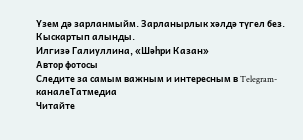Үзем дә зарланмыйм. Зарланырлык хәлдә түгел без.
Кыскартып алынды.
Илгизә Галиуллина, «Шәһри Казан»
Автор фотосы
Следите за самым важным и интересным в Telegram-каналеТатмедиа
Читайте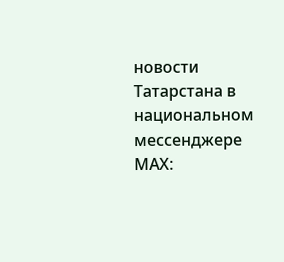новости Татарстана в национальном мессенджере MАХ: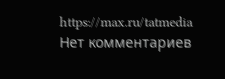https://max.ru/tatmedia
Нет комментариев